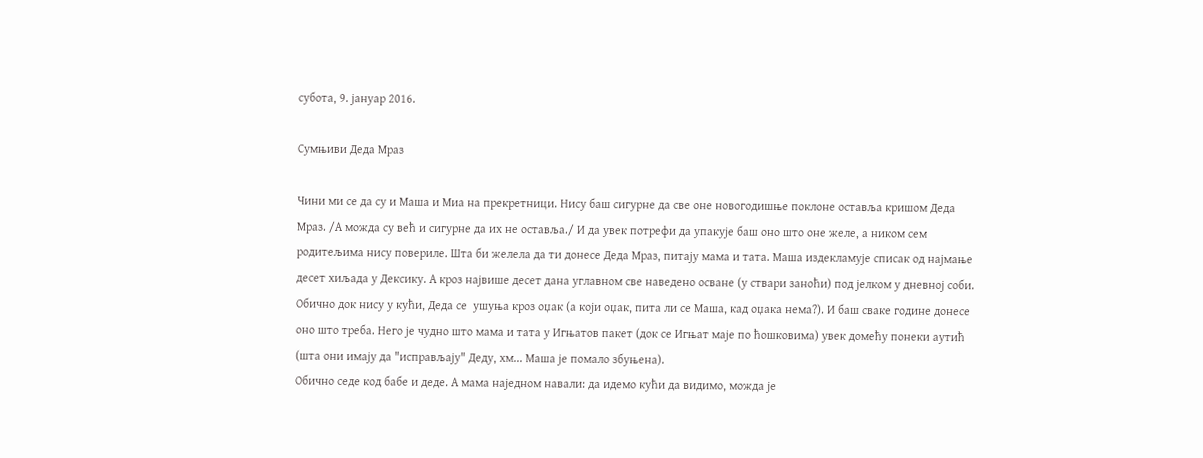субота, 9. јануар 2016.

Сумњиви Деда Мраз

Чини ми се да су и Маша и Миа на прекретници. Нису баш сигурне да све оне новогодишње поклоне оставља кришом Деда Мраз. /А можда су већ и сигурне да их не оставља./ И да увек потрефи да упакује баш оно што оне желе, а ником сем родитељима нису повериле. Шта би желела да ти донесе Деда Мраз, питају мама и тата. Маша издекламује списак од најмање десет хиљада у Дексику. А кроз највише десет дана углавном све наведено осване (у ствари заноћи) под јелком у дневној соби. Обично док нису у кући, Деда се  ушуња кроз оџак (а који оџак, пита ли се Маша, кад оџака нема?). И баш сваке године донесе оно што треба. Него је чудно што мама и тата у Игњатов пакет (док се Игњат маје по ћошковима) увек домећу понеки аутић (шта они имају да "исправљају" Деду, хм... Маша је помало збуњена).
Обично седе код бабе и деде. А мама наједном навали: да идемо кући да видимо, можда је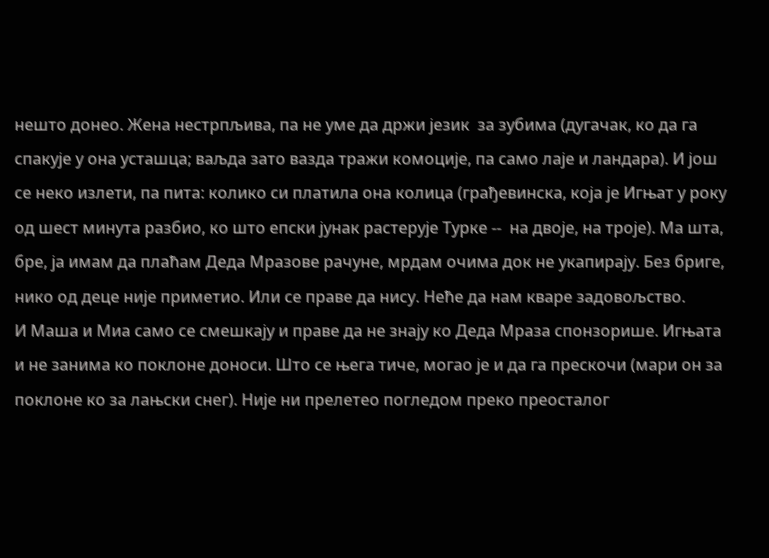нешто донео. Жена нестрпљива, па не уме да држи језик  за зубима (дугачак, ко да га спакује у она усташца; ваљда зато вазда тражи комоције, па само лаје и ландара). И још се неко излети, па пита: колико си платила она колица (грађевинска, која је Игњат у року од шест минута разбио, ко што епски јунак растерује Турке --  на двоје, на троје). Ма шта, бре, ја имам да плаћам Деда Мразове рачуне, мрдам очима док не укапирају. Без бриге, нико од деце није приметио. Или се праве да нису. Неће да нам кваре задовољство.
И Маша и Миа само се смешкају и праве да не знају ко Деда Мраза спонзорише. Игњата и не занима ко поклоне доноси. Што се њега тиче, могао је и да га прескочи (мари он за поклоне ко за лањски снег). Није ни прелетео погледом преко преосталог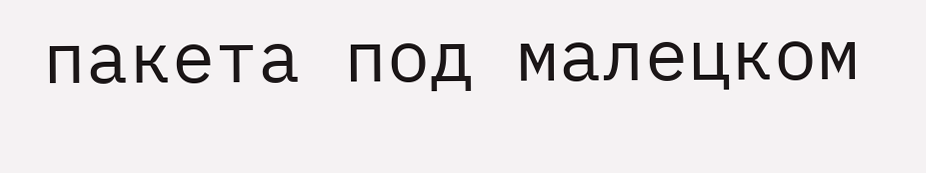пакета под малецком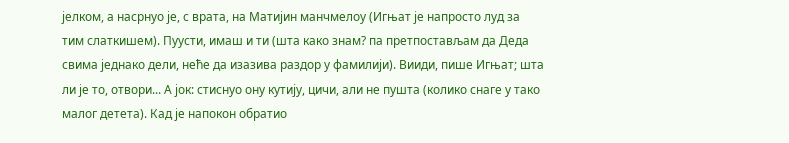јелком, а насрнуо је, с врата, на Матијин манчмелоу (Игњат је напросто луд за тим слаткишем). Пуусти, имаш и ти (шта како знам? па претпостављам да Деда свима једнако дели, неће да изазива раздор у фамилији). Вииди, пише Игњат; шта ли је то, отвори... А јок: стиснуо ону кутију, цичи, али не пушта (колико снаге у тако малог детета). Кад је напокон обратио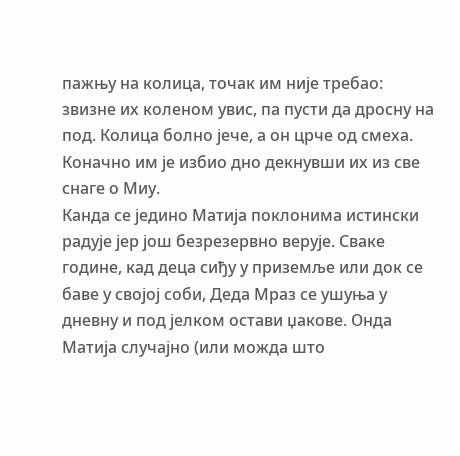пажњу на колица, точак им није требао: звизне их коленом увис, па пусти да дросну на под. Колица болно јече, а он црче од смеха. Коначно им је избио дно декнувши их из све снаге о Миу.
Канда се једино Матија поклонима истински радује јер још безрезервно верује. Сваке године, кад деца сиђу у приземље или док се баве у својој соби, Деда Мраз се ушуња у дневну и под јелком остави џакове. Онда Матија случајно (или можда што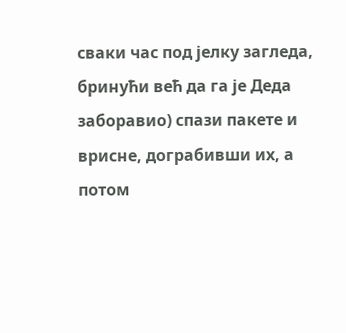сваки час под јелку загледа, бринући већ да га је Деда заборавио) спази пакете и врисне, дограбивши их, а потом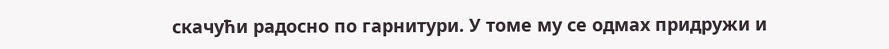скачући радосно по гарнитури. У томе му се одмах придружи и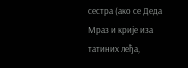сестра (ако се Деда Мраз и крије иза татиних леђа,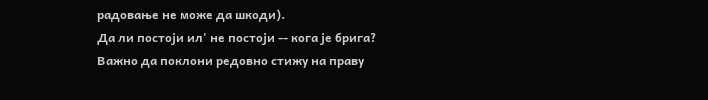радовање не може да шкоди).
Да ли постоји ил' не постоји -- кога је брига? Важно да поклони редовно стижу на праву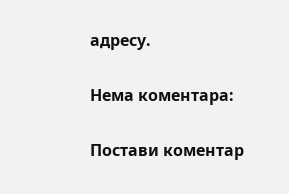адресу.

Нема коментара:

Постави коментар